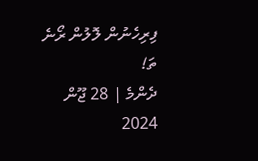ފިރިހެނުން ލޮލުން ރޯނެ ތަ!
ދެންމެ | 28 ޖޫން 2024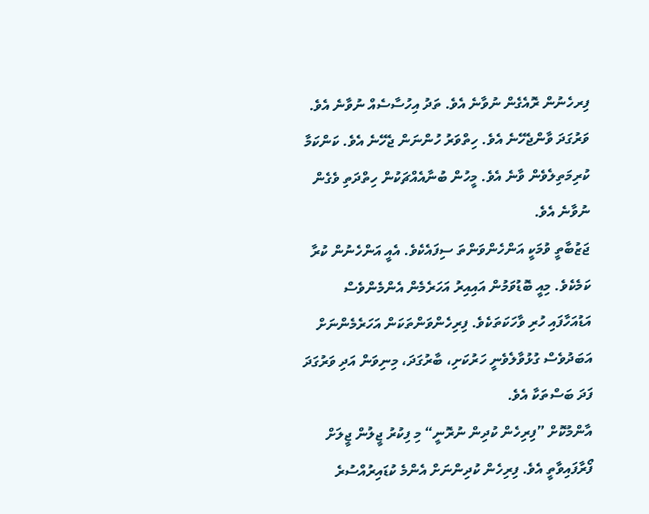ފިރހެނުން ރޮއެގެން ނުވާނެ އެވެ. ތަދު އިހުސާސެއް ނުވާނެ އެވެ. ވަރުގަދަ ވާންޖެހޭނެ އެވެ. ހިތްވަރު ހުންނަން ޖެހޭނެ އެވެ. ކަންކަމާ ކުރިމަތިލެވެން ވާނެ އެވެ. މީހުން ބުނާއެއްޗަކުން ހިތްދަތި ވެގެން ނުވާނެ އެވެ.
ޖަޒުބާތީ ވުމަކީ އަންހެންވަންތަ ސިފައެކެވެ. އެއީ އަންހެނުން ކުރާ ކަމެކެވެ. މިއީ ބޮޑުވަމުން އައިއިރު އަހަރެމެން އެންމެންވެސް އަޑުއަހާފައި ހުރި ވާހަކަތަކެވެ. ފިރިހެންވަންތަކަން އަހަރެމެންނަށް އަބަދުވެސް ގުޅުވާލެވެނީ ހަރުކަށި، ބާރުގަދަ، މިނިވަން އަދި ވަރުގަދަ ފަދަ ބަސްތަކާ އެވެ.
އާންމުކޮށް ”ފިރިހެން ކުދިން ނުރޮނީ“ މި ފިކުރު ޖީލުން ޖީލަށް ފޯރާފައިވާތީ އެވެ. ފިރިހެން ކުދިންނަށް އެންމެ ކުޑައިރުއްސުރެ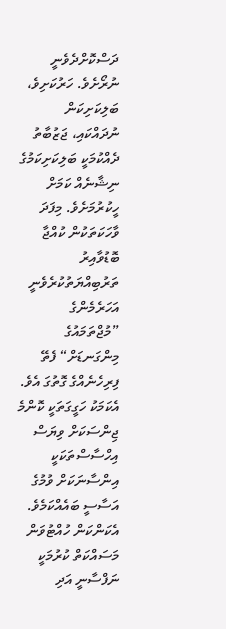ދަސްކޮށްދެވެނީ ނުރޯށެވެ. ހަރުކަށިވެ، ބަލިކަށިކަން ނުދައްކައި، ޖަޒުބާތު ދެއްކުމަކީ ބަލިކަށިކަމުގެ ނިޝާނެއް ކަމަށް ހީކުރުމަށެވެ. މިފަދަ ވާހަކަތަކުން ކުއްޖާ ބޮޑުވާއިރު ތަރުބިއްޔަތުކުރެވެނީ އަހަރެމެންގެ ”މުޖްތަމައުގެ މިންގަނޑަށް“ ފެތޭ ފިރިހެނެއްގެ ގޮތުގަ އެވެ.
އެކަމަކު ހަގީގަތަކީ ކޮންމެ ޖިންސަކަށް ވިޔަސް އިހްސާސްތަކަކީ އިންސާނަކަށް ވުމުގެ އަސާސީ ބައެއްކަމެވެ. އެކަންކަން ހުއްޓުވަން މަސައްކަތް ކުރުމަކީ ނަފްސާނީ އަދި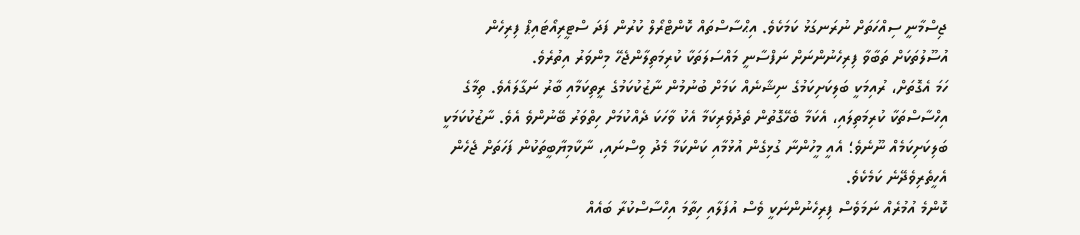ޖިސްމާނީ ސިއްހަތަށް ނުރަނގަޅު ކަމަކެވެ. އިޙްސާސްތައް ކޮންޓްރޯލް ކުރުން ފަދަ ސްޓީރިއޯޓައިޕް ފިރިހެން އުސޫލުތަކަށް ތަބާވާ ފިރިހެނުންނަށް ނަފްސާނީ މައްސަލަތަކާ ކުރިމަތިލާންޖެހޭ މިންވަރު އިތުރެވެ.
ހަމަ އެގޮތަށް، ރުއިމަކީ ބަލިކަށިކަމުގެ ނިޝާނެއް ކަމަށް ބުނުމުން ނާޒުކުކަމުގެ ރީތިކަމާއި ބާރު ނަގާލައެވެ. ތިމާގެ އިހްސާސްތަކާ ކުރިމަތިލައި، އެކަމާ ބެހޭގޮތުން ތެދުވެރިކަމާ އެކު ވާހަކަ ދެއްކުމަށް ހިތްވަރު ބޭނުންވެ އެވެ. ނާޒުކުކަމަކީ ބަލިކަށިކަމެއް ނޫނެވެ؛ އެއީ މީހުންނާ ގުޅިގެން އުޅުމާއި ކަންކަމާ މެދު ވިސްނައި، ނާކާމިޔާބީތަކުން ފަހަތަށް ޖެހެން އެހީތެރިވެދޭނެ ކަމެކެވެ.
ކޮންމެ އުމުރެއް ނަމަވެސް ފިރިހެނުންނަކީ ވެސް އުފަލާއި ހިތާމަ އިހްސާސްކުރާ ބައެއް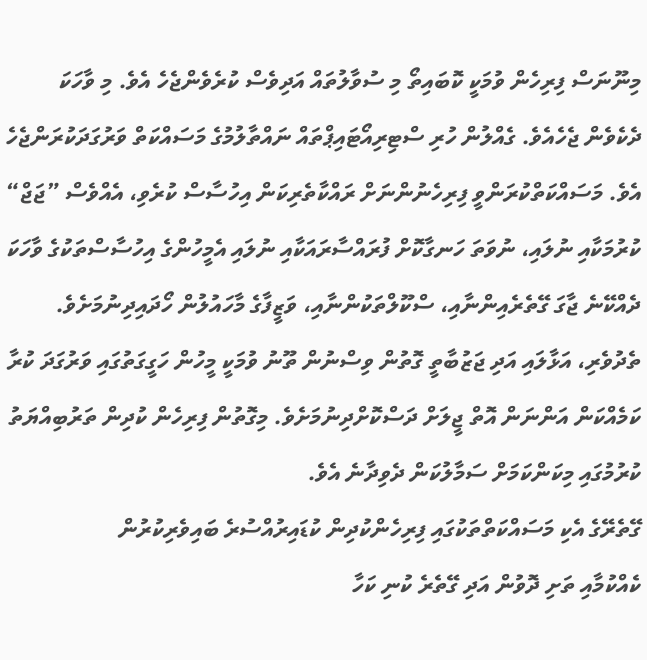މިނޫނަސް ފިރިހެން ވުމަކީ ކޮބައިތޯ މި ސުވާލުތައް އަދިވެސް ކުރެވެންޖެހެ އެވެ. މި ވާހަކަ ދެކެވެން ޖެހެއެވެ. ގެއްލުން ހުރި ސްޓިރިއޯޓައިޕްތައް ނައްތާލުމުގެ މަސައްކަތް ވަރުގަދަކުރަންޖެހެ އެވެ. މަސައްކަތްކުރަންވީ ފިރިހެނުންނަށް ރައްކާތެރިކަން އިހުސާސް ކުރެވި، އެއްވެސް ”ޖަޖް“ ކުރުމަކާއި ނުލައި، ނުވަތަ ހަނގާކޮށް ފުރައްސާރައަކާއި ނުލައި އެމީހުންގެ އިހުސާސްތަކުގެ ވާހަކަ ދެއްކޭނެ ޖާގަ ގޭތެރެއިންނާއި، ސްކޫލްތަކުންނާއި، ވަޒީފާގެ މާހައުލުން ހޯދައިދިނުމަށެވެ. ތެދުވެރި، އަޅާލައި އަދި ޖަޒުބާތީ ގޮތުން ވިސްނުން ތޫނު ވުމަކީ މީހުން ހަގީގަތުގައި ވަރުގަދަ ކުރާ ކަމެއްކަން އަންނަން އޮތް ޖީލަށް ދަސްކޮށްދިނުމަށެވެ. މިގޮތުން ފިރިހެން ކުދިން ތަރުބިއްޔަތު ކުރުމުގައި މިކަންކަމަށް ސަމާލުކަން ދެވިދާނެ އެވެ.
ގޭތެރޭގެ އެކި މަސައްކަތްތަކުގައި ފިރިހެންކުދިން ކުޑައިރުއްސުރެ ބައިވެރިކުރުން
ކެއްކުމާއި ތަށި ދޮވުން އަދި ގޭތެރެ ކުނި ކަހާ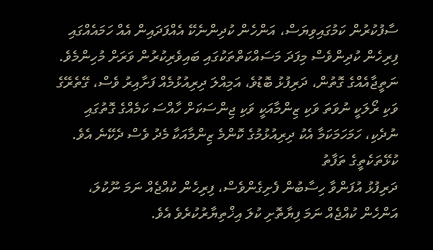ސާފުކުރުން ކަމުގައިވިޔަސް، އަންހެން ކުދިންނެކޭ އެއްފަދައިން އެއް ހަމައެއްގައި ފިރިހެން ކުދިންވެސް މިފަދަ މަސައްކަތްތަކުގައި ބައިވެރިކުރުން ވަރަށް މުހިންމެވެ. ނަތީޖާއެއްގެ ގޮތުން، ދަރިފުޅު ބޮޑުވެ، އަމިއްލަ ދިރިއުޅުމެއް ފަށާއިރު ވެސް، ގޭތެރޭގެ ވަކި ރޯލަކީ ނުވަތަ ވަކި ޒިންމާއަކީ ވަކި ޖިންސަކަށް ހާއްސަ ކަމެއްގެ ގޮތުގައި ނުދެކި، ހަމަހަމަކަމާ އެކު ދިރިއުޅުމުގެ ކޮންމެ ޒިންމާއަކާ މެދު ވެސް ދެކޭނެ އެވެ.
ކުޅޭތަކެތީގެ ތަފާތު
ދަރިފުޅު އުފަންވާ ހިސާބުން ފެށިގެންވެސް، ފިރިހެން ކުއްޖެއް ނަމަ ނޫކުލަ، އަންހެން ކުއްޖެއް ނަމަ ފިޔާތޮށި ކުލަ އިޚްތިޔާރުކުރެވެ އެވެ.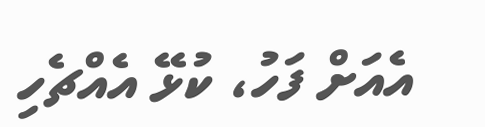އެއަށް ފަހު، ކުޅޭ އެއްޗެހި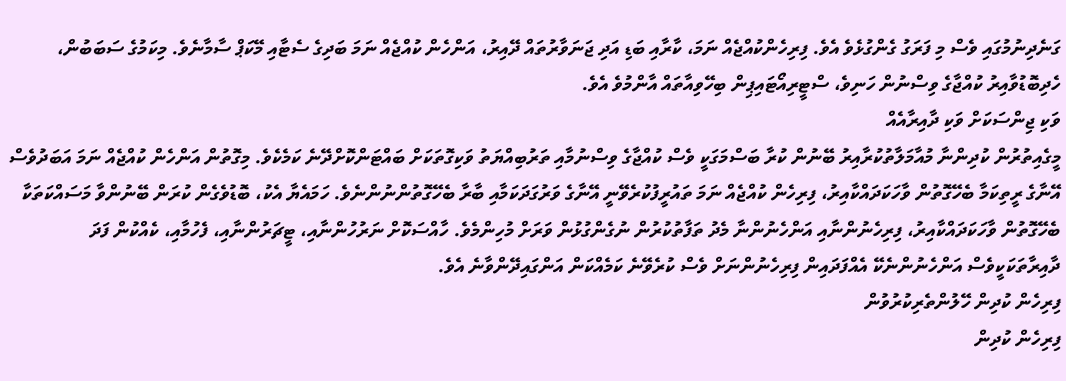ގަނެދިނުމުގައި ވެސް މި ފަރަގު ގެންގުޅެވެ އެވެ. ފިރިހެންކުއްޖެއް ނަމަ، ކާރާއި ބަޑި އަދި ޖަނަވާރުތައް ދޭއިރު، އަންހެން ކުއްޖެއް ނަމަ ބަދިގެ ސެޓާއި މޭކަޕް ސާމާނެވެ. މިކަމުގެ ސަބަބުން، ހެދިބޮޑުވާއިރު ކުއްޖާގެ ވިސްނުން ހަނިވެ، ސްޓީރިއޯޓައިޕިން ބިހޭވިއާތައް އާންމުވެ އެވެ.
ވަކި ޖިންސަކަށް ވަކި ދާއިރާއެއް
މީގެއިތުރުން ކުދިންނާ މުއާމަލާތުކުރާއިރު ބޭނުން ކުރާ ބަސްމަގަކީ ވެސް ކުއްޖާގެ ވިސްނުމާއި ތަރުބިއްޔަތު ވަކިގޮތަކަށް ބައްޓަންކޮށްދޭނެ ކަމެކެވެ. މިގޮތުން އަންހެން ކުއްޖެއް ނަމަ އަބަދުވެސް އޭނާގެ ރީތިކަމާ ބެހޭގޮތުން ވާހަކަދައްކާއިރު، ފިރިހެން ކުއްޖެއް ނަމަ ތައުރީފުކުރެވޭނީ އޭނާގެ ވަރުގަދަކަމާއި ބާރާ ބެހޭގޮތުންނުންނެވެ. ހަމައެޔާ އެކު، ބޮޑުވެގެން ކުރަން ބޭނުންވާ މަސައްކަތަކާ ބެހޭގޮތުން ވާހަކަދައްކާއިރު، ފިރިހެނުންނާއި އަންހެނުންނާ މެދު ތަފާތުކުރުން ނުގެންގުޅުން ވަރަށް މުހިންމެވެ. ހާއްސަކޮށް ނަރުހުންނާއި، ޓީޗަރުންނާއި، ފެހުމާއި، ކެއްކުން ފަދަ ދާއިރާތަކަކީވެސް އަންހެނުންނެކޭ އެއްފަދައިން ފިރިހެނުންނަށް ވެސް ކުރެވޭނެ ކަމެއްކަން އަންގައިދޭންވާނެ އެވެ.
ފިރިހެން ކުދިން ހޭލުންތެރިކުރުވުން
ފިރިހެން ކުދިން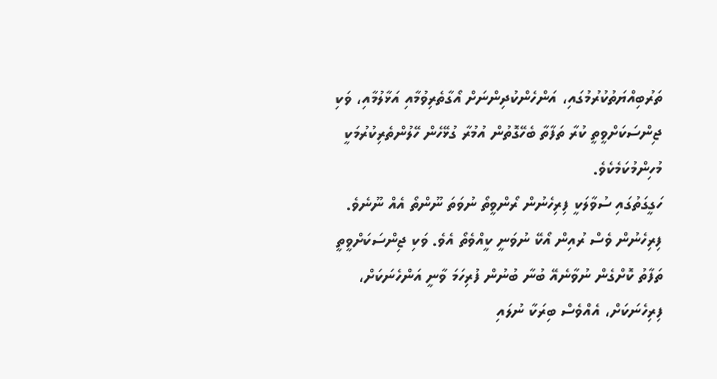ތަރުބިއްޔަތުކުރުމުގައި، އަންހެންކުދިންނަށް އޯގާތެރިވުމާއި އަޅާލުމާއި، ވަކި ޖިންސަކަށްވީތީ ކުރާ ތަފާތާ ބެހޭގޮތުން އުމުރާ ގުޅޭހެން ހޭލުންތެރިކުރުމަކީ މުހިންމުކަމެކެވެ.
ހަގީގަތުގައި ސުވާލަކީ ފިރިހެނުން ރޯންވީތޯ ނުވަތަ ނޫންތޯ އެއް ނޫނެވެ. ފިރިހެނުން ވެސް ރުއިން އޯކޭ ނުވަނީ ކީއްވެތޯ އެވެ. ވަކި ޖިންސަކަށްވީތީ ތަފާތު ކޮށްގެން ނުވާނެއޭ ބުނާ ބުނުން ފުރިހަމަ ވާނީ އަންހެނަކަށް، ފިރިހެނަކަށް، އެއްވެސް ބިރަކާ ނުލައި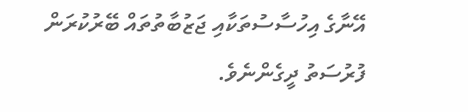އޭނާގެ އިހުސާސުތަކާއި ޖަޒުބާތުތައް ބޭރުކުރަން ފުރުސަތު ދީގެންނެވެ.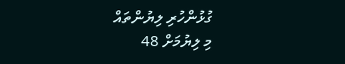ގުޅުންހުރި ލިޔުންތައް
މި ލިޔުމަށް 48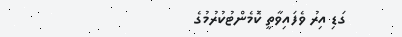ގަޑި އިރު ވެފައިވާތީ ކޮމެންޓުކުރުމުގެ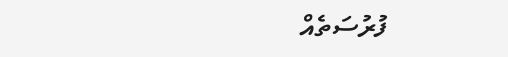ފުރުސަތެއް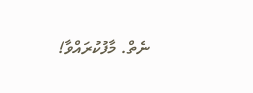ނެތް. މާފުކުރައްވާ!